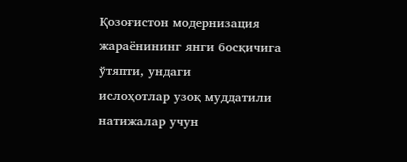Қозоғистон модернизация жараёнининг янги босқичига ўтяпти, ундаги
ислоҳотлар узоқ муддатили натижалар учун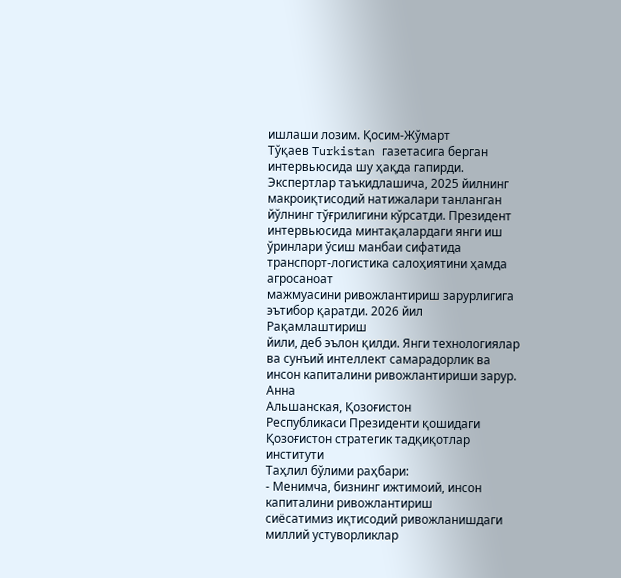ишлаши лозим. Қосим-Жўмарт
Тўқаев Turkistan газетасига берган интервьюсида шу ҳақда гапирди.
Экспертлар таъкидлашича, 2025 йилнинг макроиқтисодий натижалари танланган
йўлнинг тўғрилигини кўрсатди. Президент интервьюсида минтақалардаги янги иш
ўринлари ўсиш манбаи сифатида транспорт-логистика салоҳиятини ҳамда агросаноат
мажмуасини ривожлантириш зарурлигига эътибор қаратди. 2026 йил Рақамлаштириш
йили, деб эълон қилди. Янги технологиялар ва сунъий интеллект самарадорлик ва
инсон капиталини ривожлантириши зарур.
Анна
Альшанская, Қозоғистон
Республикаси Президенти қошидаги Қозоғистон стратегик тадқиқотлар институти
Таҳлил бўлими раҳбари:
- Менимча, бизнинг ижтимоий, инсон капиталини ривожлантириш
сиёсатимиз иқтисодий ривожланишдаги миллий устуворликлар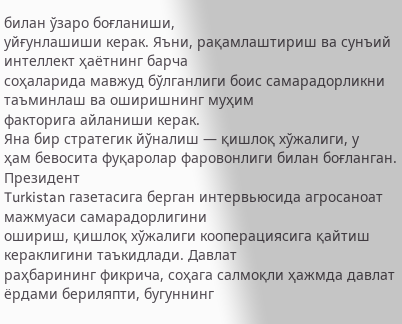билан ўзаро боғланиши,
уйғунлашиши керак. Яъни, рақамлаштириш ва сунъий интеллект ҳаётнинг барча
соҳаларида мавжуд бўлганлиги боис самарадорликни таъминлаш ва оширишнинг муҳим
факторига айланиши керак.
Яна бир стратегик йўналиш — қишлоқ хўжалиги, у
ҳам бевосита фуқаролар фаровонлиги билан боғланган. Президент
Turkistan газетасига берган интервьюсида агросаноат мажмуаси самарадорлигини
ошириш, қишлоқ хўжалиги кооперациясига қайтиш кераклигини таъкидлади. Давлат
раҳбарининг фикрича, соҳага салмоқли ҳажмда давлат ёрдами бериляпти, бугуннинг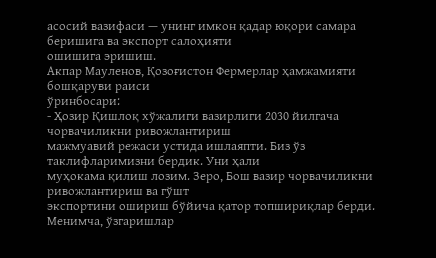асосий вазифаси — унинг имкон қадар юқори самара беришига ва экспорт салоҳияти
ошишига эришиш.
Акпар Мауленов, Қозоғистон Фермерлар ҳамжамияти бошқаруви раиси
ўринбосари:
- Ҳозир Қишлоқ хўжалиги вазирлиги 2030 йилгача чорвачиликни ривожлантириш
мажмуавий режаси устида ишлаяпти. Биз ўз таклифларимизни бердик. Уни ҳали
муҳокама қилиш лозим. Зеро, Бош вазир чорвачиликни ривожлантириш ва гўшт
экспортини ошириш бўйича қатор топшириқлар берди. Менимча, ўзгаришлар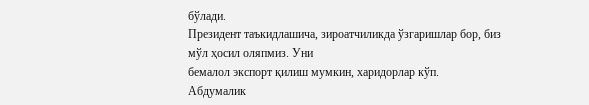бўлади.
Президент таъкидлашича, зироатчиликда ўзгаришлар бор, биз мўл ҳосил оляпмиз. Уни
бемалол экспорт қилиш мумкин, харидорлар кўп.
Абдумалик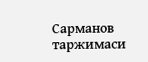Сарманов таржимаси